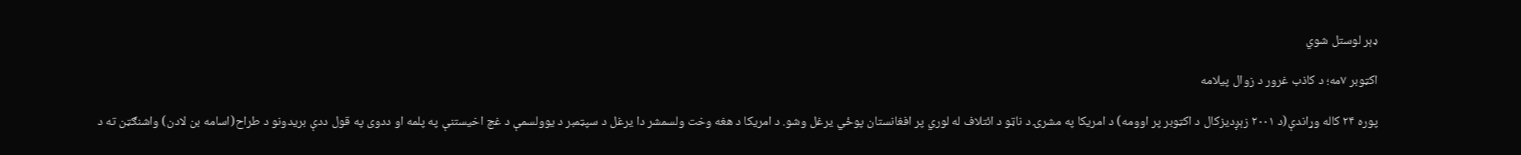ډېر لوستل شوي

اکټوبر ۷مه؛ د کاذب غرور د زوال پیلامه

پوره ۲۴ کاله وړاندې(د ۲۰۰۱ زېږدیزکال د اکټوبر پر اوومه) د امریکا په مشرۍ د ناټو د ائتلاف له لوري پر افغانستان پوځي یرغل وشو. د امریکا د هغه وخت ولسمشر دا یرغل د سپټمبر د یوولسمې د غچ اخیستنې په پلمه او ددوی په قول ددې بریدونو د طراح(اسامه بن لادن) واشنګټن ته د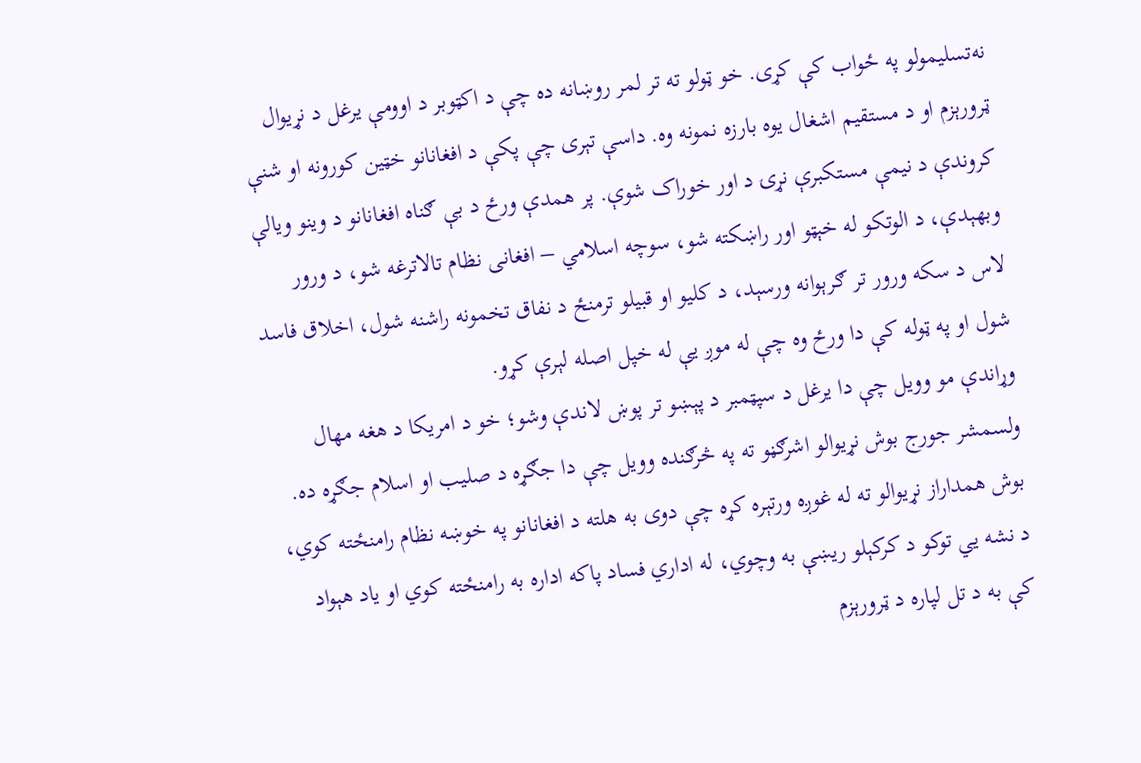نه‌تسلیمولو په ځواب کې کړی. خو ټولو ته تر لمر روښانه ده چې د اکټوبر د اوومې یرغل د نړیوال ټرورېزم او د مستقیم اشغال یوه بارزه نمونه وه. داسې تېری چې پکې د افغانانو خټین کورونه او شنې کروندې د نیمې مستکبرې نړۍ د اور خوراک شوې. پر همدې ورځ د بې ګناه افغانانو د وینو ویالې وبهېدې، د الوتکو له خېټو اور راښکته شو، سوچه اسلامي – افغانی نظام تالاترغه شو، د ورور لاس د سکه ورور تر ګرېوانه ورسېد، د کلیو او قبیلو ترمنځ د نفاق تخمونه راشنه شول، اخلاق فاسد شول او په ټوله کې دا ورځ وه چې له موږ یې له خپل اصله لېرې کړو.
وړاندې مو وویل چې دا یرغل د سپټمبر د پېښو تر پوښ لاندې وشو؛ خو د امریکا د هغه مهال ولسمشر جورج بوش نړیوالو اشرګڼو ته په څرګنده وویل چې دا جګړه د صلیب او اسلام جګړه ده. بوش همداراز نړیوالو ته له غوږه ورتېره کړه چې دوی به هلته د افغانانو په خوښه نظام رامنځته کوي، د نشه یي توکو د کرکېلو ریښې به وچوي، له اداري فساد پاکه اداره به رامنځته کوي او یاد هېواد کې به د تل لپاره د ټرورېزم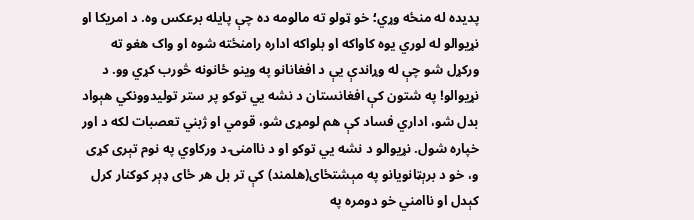پدیده له منځه وړي؛ خو ټولو ته مالومه ده چې پایله برعکس وه. د امریکا او نړیوالو له لوري یوه کاواکه او بلواکه اداره رامنځته شوه او واک هغو ته ورکړل شو چې له وړاندې یې د افغانانو په وینو ځانونه څورب کړي وو. د نړیوالو! په شتون کې افغانستان د نشه یي توکو پر ستر تولیدوونکي هېواد بدل شو، اداري فساد کې هم لومړی شو، قومي او ژبني تعصبات لکه د اور خپاره شول. نړیوالو د نشه یي توکو او د ناامنۍ د ورکاوي په نوم تېری کړی و، خو د برېټانویانو په مېشتځای(هلمند) کې تر بل هر ځای ډېر کوکنار کرل کېدل او ناامني خو دومره په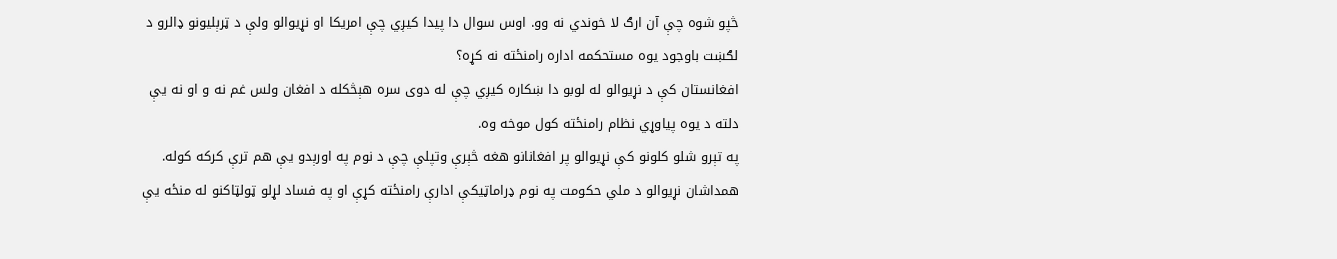څپو شوه چې آن ارګ لا خوندي نه وو. اوس سوال دا پیدا کیږي چې امریکا او نړیوالو ولې د ټرېلیونو ډالرو د لګښت باوجود یوه مستحکمه اداره رامنځته نه کړه؟
افغانستان کې د نړیوالو له لوبو دا ښکاره کیږي چې له دوی سره هېڅکله د افغان ولس غم نه و او نه یې دلته د یوه پیاوړي نظام رامنځته کول موخه وه.
په تېرو شلو کلونو کې نړیوالو پر افغانانو هغه څېرې وتپلې چې د نوم په اورېدو یې هم ترې کرکه کوله. همداشان نړیوالو د ملي حکومت په نوم ډراماټیکې ادارې رامنځته کړې او په فساد لړلو ټولټاکنو له منځه یې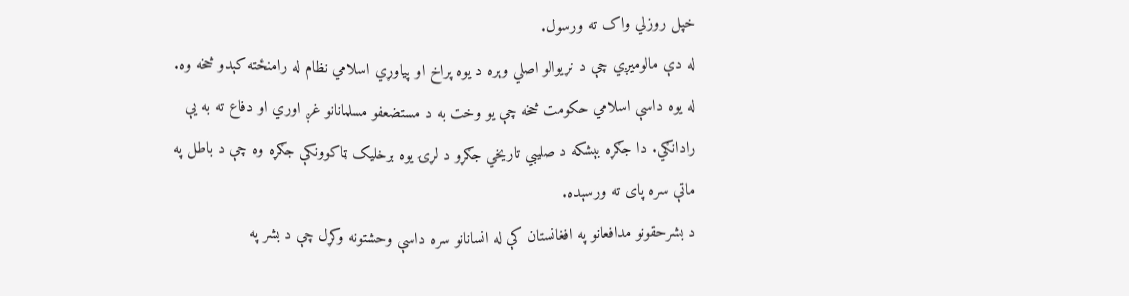خپل روزلي واک ته ورسول.
له دې مالومیږي چې د نړیوالو اصلي وېره د یوه پراخ او پیاوړي اسلامي نظام له رامنځته کېدو څخه وه. له یوه داسې اسلامي حکومت څخه چې یو وخت به د مستضعفو مسلمانانو غږ اوري او دفاع ته به یې رادانګي. دا جګړه بېشکه د صلیبي تاریخي جګړو د لړۍ یوه برخلیک ټاکوونکې جګړه وه چې د باطل په ماتې سره پای ته ورسېده.
د بشرحقونو مدافعانو په افغانستان کې له انسانانو سره داسې وحشتونه وکړل چې د بشر په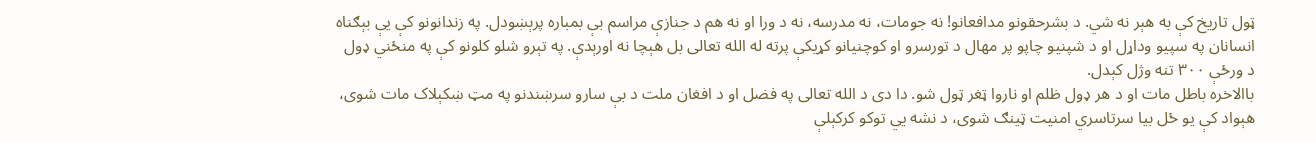ټول تاریخ کې به هېر نه شي. د بشرحقونو مدافعانو! نه جومات، نه مدرسه، نه د ورا او نه هم د جنازې مراسم بې بمباره پرېښودل. په زندانونو کې یې بېګناه انسانان په سپیو وداړل او د شپنیو چاپو پر مهال د تورسرو او کوچنیانو کړیکې پرته له الله تعالی بل هېچا نه اورېدې. په تېرو شلو کلونو کې په منځني ډول د ورځې ۳۰۰ تنه وژل کېدل.
باالاخره باطل مات او د هر ډول ظلم او ناروا ټغر ټول شو. دا دی د الله تعالی په فضل او د افغان ملت د بې سارو سرښندنو په مټ ښکېلاک مات شوی، هېواد کې یو ځل بیا سرتاسري امنیت ټینګ شوی، د نشه یي توکو کرکېلې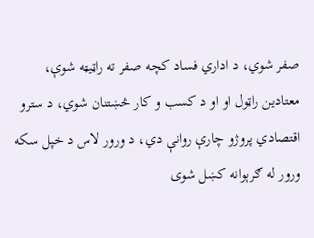صفر شوي، د اداري فساد کچه صفر ته راټیټه شوې، معتادین راټول او او د کسب و کار څښتنان شوي، د سترو اقتصادي پروژو چارې روانې دي، د ورور لاس د خپل سکه ورور له ګرېوانه کښل شوی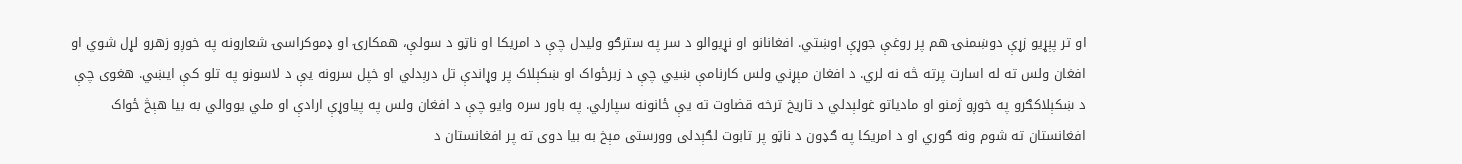او تر پېړیو زړې دوښمنۍ هم پر روغې جوړې اوښتي. افغانانو او نړیوالو د سر په سترګو ولیدل چې د امريکا او ناټو د سولې، همکارۍ او ډموکراسۍ شعارونه په خوږو زهرو لړل شوي او افغان ولس ته له اسارت پرته څه نه لري. د افغان مېړني ولس کارنامې ښيي چې د زبرځواک او ښکېلاک پر وړاندې تل درېدلي او خپل سرونه یې د لاسونو په تلو کې ایښي. هغوی چې د ښکېلاکګرو په خوږو ژمنو او مادیاتو غولېدلي د تاریخ ترخه قضاوت ته یې ځانونه سپارلي. په باور سره وایو چې د افغان ولس په پیاوړې ارادې او ملي یووالي به بیا هېڅ ځواک افغانستان ته شوم ونه ګوري او د امریکا په ګډون د ناټو پر تابوت لګېدلی وورستی مېخ به بیا دوی ته پر افغانستان د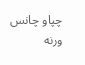چپاو چانس ورنه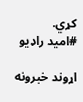کړي.
#امید راډيو

اړوند خبرونه